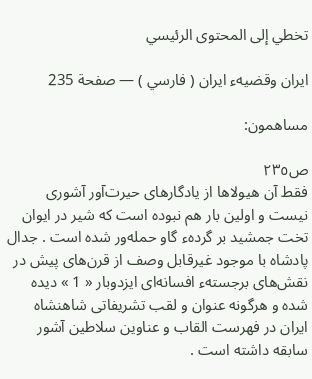تخطي إلى المحتوى الرئيسي

ايران وقضيهء ايران ( فارسي ) — صفحة 235

مساهمون:

ص٢٣٥
فقط آن هيولاها از يادگارهاى حيرت‌آور آشورى نيست و اولين بار هم نبوده است كه شير در ايوان تخت جمشيد بر گردهء گاو حمله‌ور شده است . جدال پادشاه با موجود غيرقابل وصف از قرن‌هاى پيش در نقش‌هاى برجستهء افسانه‌اى ايزدوبار « 1 » ديده شده و هرگونه عنوان و لقب تشريفاتى شاهنشاه ايران در فهرست القاب و عناوين سلاطين آشور سابقه داشته است .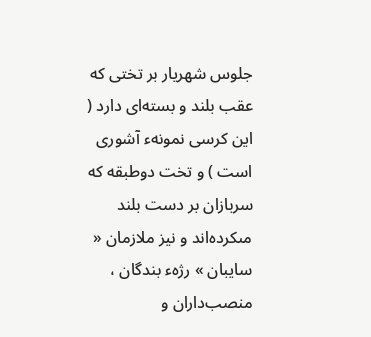جلوس شهريار بر تختى كه عقب بلند و بسته‌اى دارد ( اين كرسى نمونهء آشورى است ) و تخت دوطبقه كه سربازان بر دست بلند مىكرده‌اند و نيز ملازمان « سايبان » رژهء بندگان ، منصب‌داران و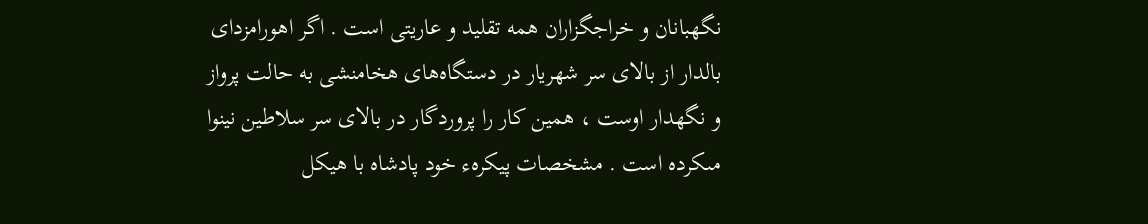نگهبانان و خراجگزاران همه تقليد و عاريتى است . اگر اهورامزداى بالدار از بالاى سر شهريار در دستگاه‌هاى هخامنشى به حالت پرواز و نگهدار اوست ، همين كار را پروردگار در بالاى سر سلاطين نينوا مىكرده است . مشخصات پيكرهء خود پادشاه با هيكل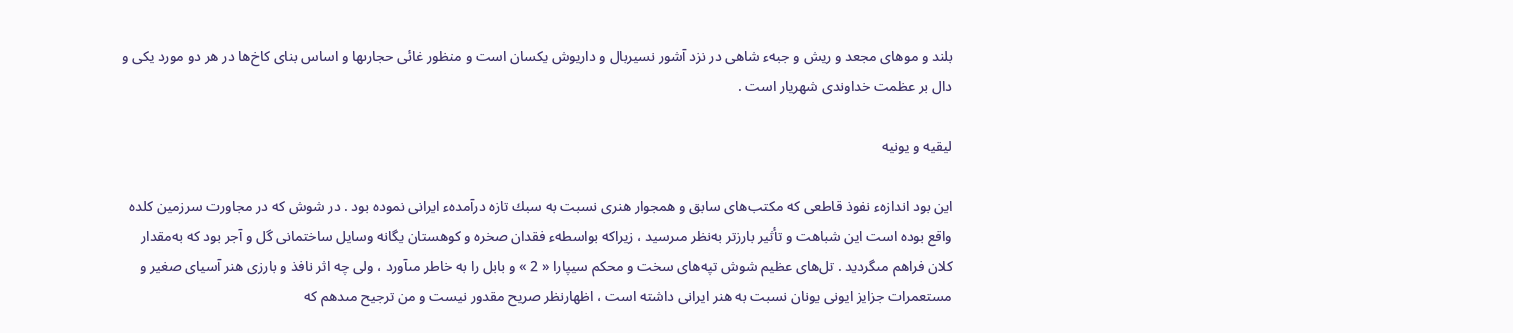بلند و موهاى مجعد و ريش و جبهء شاهى در نزد آشور نسيربال و داريوش يكسان است و منظور غائى حجارىها و اساس بناى كاخ‌ها در هر دو مورد يكى و دال بر عظمت خداوندى شهريار است .

ليقيه و يونيه

اين بود اندازهء نفوذ قاطعى كه مكتب‌هاى سابق و همجوار هنرى نسبت به سبك تازه درآمدهء ايرانى نموده بود . در شوش كه در مجاورت سرزمين كلده واقع بوده است اين شباهت و تأثير بارزتر به‌نظر مىرسيد ، زيراكه بواسطهء فقدان صخره و كوهستان يگانه وسايل ساختمانى گل و آجر بود كه به‌مقدار كلان فراهم مىگرديد . تل‌هاى عظيم شوش تپه‌هاى سخت و محكم سيپارا « 2 » و بابل را به خاطر مىآورد ، ولى چه اثر نافذ و بارزى هنر آسياى صغير و مستعمرات جزايز ايونى يونان نسبت به هنر ايرانى داشته است ، اظهارنظر صريح مقدور نيست و من ترجيح مىدهم كه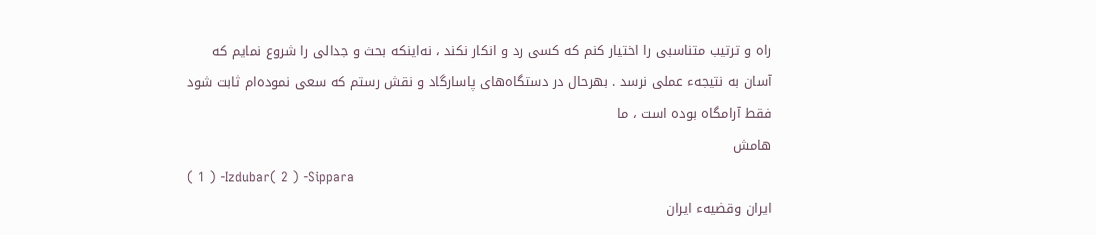راه و ترتيب متناسبى را اختيار كنم كه كسى رد و انكار نكند ، نه‌اينكه بحث و جدالى را شروع نمايم كه آسان به نتيجهء عملى نرسد . بهرحال در دستگاه‌هاى پاسارگاد و نقش رستم كه سعى نموده‌ام ثابت شود فقط آرامگاه بوده است ، ما
هامش
( 1 ) -Izdubar( 2 ) -Sippara
ايران وقضيهء ايران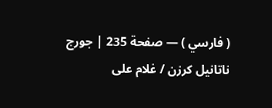( فارسي ) — صفحة 235 | جورج ناتانيل كرزن / غلام على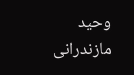وحيد مازندرانى